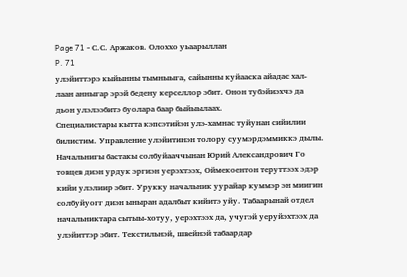Page 71 - С.С. Аржаков. Олоххо уьаарыллан
P. 71
улэйиттэрэ кыйынны тымныыга, сайынны куйааска айадас хал-
лаан анныгар эрэй бедену керселлор эбит. Онон тубэйиэхчэ да
дьон улэлээбитэ буолара баар быйыылаах.
Специалистары кытта кэпсэтийэн улэ-хамнас туйунан сийилии
билистим. Управление улэйитинэн толору суумэрдэммиккэ дылы.
Начальнигы бастакы солбуйааччынан Юрий Александрович Го
товцев диэн урдук эргиэн уерэхтээх, Оймекоентон теруттээх эдэр
кийи улэлиир эбит. Урукку начальник уурайар куммэр эн миигин
солбуйуогг диэн ыныран адалбыт кийитэ уйу. Табаарынай отдел
начальниктара сытыы-хотуу, уерэхтээх да, учугэй уеруйэхтээх да
улэйиттэр эбит. Текстильнэй, швейнэй табаардар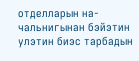отделларын на-
чальнигынан бэйэтин улэтин биэс тарбадын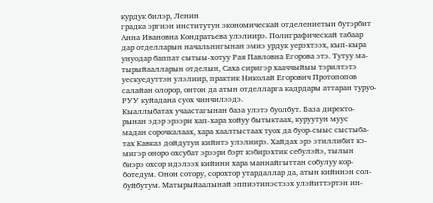курдук билэр, Ленин
градка эргиэн институтун экономическай отделениетын бутэрбит
Анна Ивановна Кондратьева улэлиирэ. Полиграфическай табаар
дар отделларын начальнигынан эмиэ урдук уерэхтээх, кып-кыра
унуодар баппат сытыы-хотуу Рая Павловна Егорова этэ. Тутуу ма-
тырыйаалларын отделын, Саха сиригэр хааччыйыы тэрилтэтэ
уескуедуттэн улэлиир, практик Николай Егорович Протопопов
салайан олорор, онтон да атын отделларга кадрдары аттаран туруо-
РУУ куйадана суох чинчилээдэ.
Кыаллыбатах учаастагынан база улэтэ буолбут. База директо-
рынан эдэр эрээри хап-хара хойуу бытыктаах, куруутун муус
мадан сорочкалаах, хара хаалтыстаах туох да буор-сыыс сыстыба-
тах Кавказ дойдутун кийитэ улэлиирэ. Хайдах эрэ этиллибит кэ-
мигэр оноро охсубат эрээри бэрт кэбирэхтик себулэйэ, тылын
биэрэ охсор идэлээх кийини хара маннайгыттан собулуу кор-
ботедум. Онон сотору, сорохтор утардаллар да, атын кийинэн сол-
буйбутум. Матырыйаалынай эппиэтинэстээх улэйиттэртэн ин-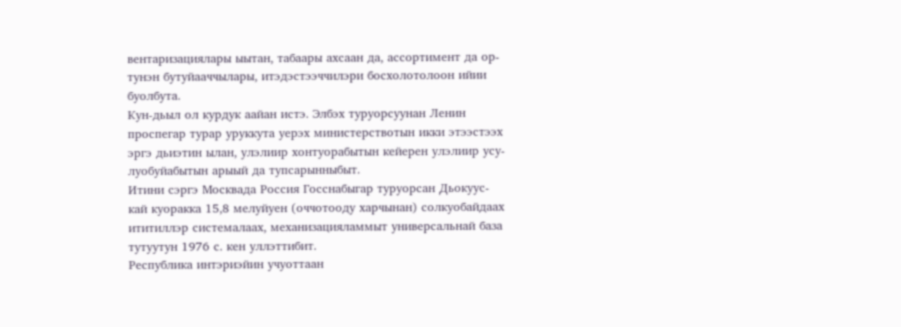вентаризациялары ыытан, табаары ахсаан да, ассортимент да ор-
тунэн бутуйааччылары, итэдэстээччилэри босхолотолоон ийии
буолбута.
Кун-дьыл ол курдук аайан истэ. Элбэх туруорсуунан Ленин
проспегар турар уруккута уерэх министерствотын икки этээстээх
эргэ дьиэтин ылан, улэлиир хонтуорабытын кейерен улэлиир усу-
луобуйабытын арыый да тупсарынныбыт.
Итини сэргэ Москвада Россия Госснабыгар туруорсан Дьокуус-
кай куоракка 15,8 мелуйуен (оччотооду харчынан) солкуобайдаах
ититиллэр системалаах, механизацияламмыт универсальнай база
тутуутун 1976 с. кен уллэттибит.
Республика интэриэйин учуоттаан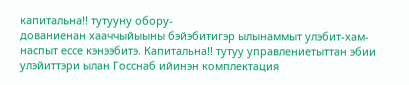капитальна!! тутууну обору-
дованиенан хааччыйыыны бэйэбитигэр ылынаммыт улэбит-хам-
наспыт ессе кэнээбитэ. Капитальна!! тутуу управлениетыттан эбии
улэйиттэри ылан Госснаб ийинэн комплектация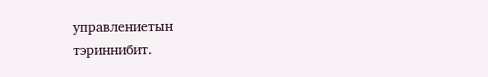управлениетын
тэриннибит.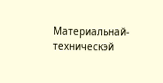Материальнай-техническэй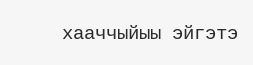хааччыйыы эйгэтэ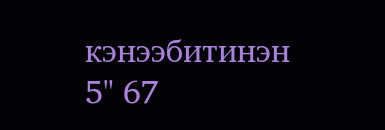кэнээбитинэн
5" 67